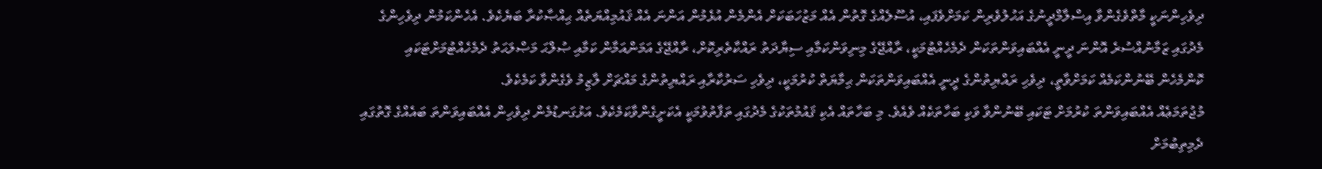ދިވެހިންނަކީ މާތްވެގެންވާ އިސްލާމްދީނުގެ އަހުލުވެރިން ކަމަށްވެފައި، އުސޫލެއްގެ ގޮތުން އެއް މަޒުހަބަކަށް އެންމެން އުޅެމުން އަންނަ އެއް ޤައުމިއްޔަތެއް ޙިއްޞާކުރާ ބަޔެކެވެ. އެހެންކަމުން ދިވެހިންގެ މެދުގައި ޒަމާނުއްސުރެ އޮންނަ ދީނީ އެއްބައިވަންތަކަން ދެމެހެއްޓުމަކީ، ރާއްޖޭގެ މިނިވަންކަމާއި ސިޔާދަތު ރައްކާތެރިކޮށް، ރާއްޖޭގެ އަމަންއަމާން ކަމާއި ޞުލްޙަ މަޞްލަޙަތު ދެމެހެއްޓުމަށްޓަކައި ކޮންމެހެން ބޭނުންކަމެއް ކަމަށްވާތީ، ދިވެހި ރައްޔިތުންގެ ދީނީ އެއްބައިވަންތަކަން ޙިމާޔަތް ކުރުމަކީ، ދިވެހި ސަރުކާރާއި ރައްޔިތުންގެ މައްޗަށް ލާޒިމު ވެގެންވާ ކަމެކެވެ.
މުޖުތަމަޢެއް އެއްބައިވަންތަ ކުރުމަށް ޓަކައި ބޭނުންވާ ވަކި ބަހާތަކެއް ވެއެވެ. މި ބަހާތައް އެކި ޤައުމުތަކުގެ މެދުގައި ތަފާތުވުމަކީ އެކަށީގެންވާކަމެކެވެ. އަޅުގަނޑުމެން ދިވެހިން އެއްބައިވަންތަ ބައެއްގެ ގޮތުގައި ދެމިތިބުމަށް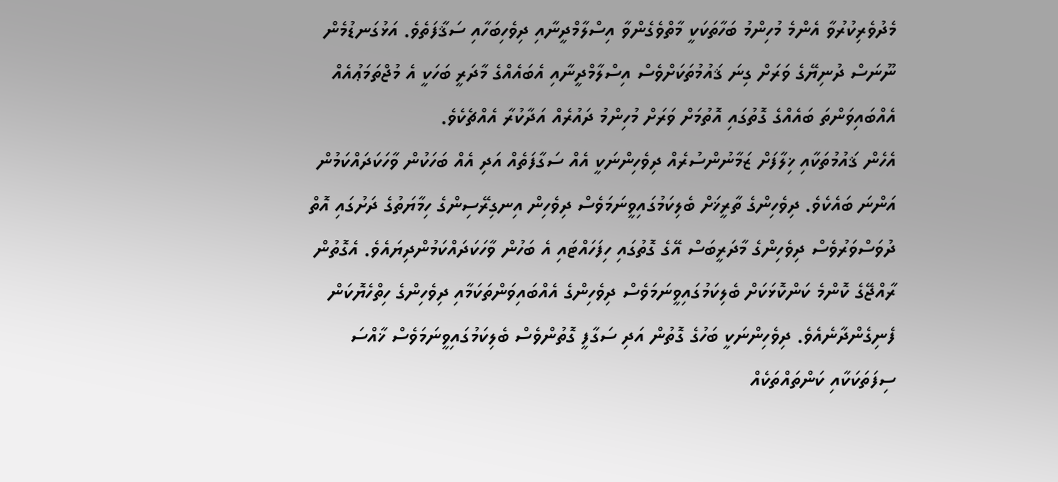މެދުވެރިކުރުވާ އެންމެ މުހިންމު ބަހާތަކަކީ މާތްވެގެންވާ އިސްލާމްދީނާއި ދިވެހިބަހާއި ސަޤާފަތެވެ. އަޅުގަނޑުމެން ނޫނަސް ދުނިޔޭގެ ވަރަށް ގިނަ ޤައުމުތަކަށްވެސް އިސްލާމްދީނާއި އެބައެއްގެ މާދަރީ ބަހަކީ އެ މުޖްތަމަޢުއެއް އެއްބައިވަންތަ ބައެއްގެ ގޮތުގައި އޮތުމަށް ވަރަށް މުހިންމު ދައުރެއް އަދާކުރާ އެއްޗެކެވެ.
އެހެން ޤައުމުތަކާއި ޚިލާފަށް ޒަމާނުންސުރެއް ދިވެހިންނަކީ އެއް ސަގާފަތެއް އަދި އެއް ބަހަކުން ވާހަކަދައްކަމުން އަންނަ ބައެކެވެ. ދިވެހިންގެ ތާރީޚަށް ބެލިކަމުގައިވީނަމަވެސް ދިވެހިން އިނގިރޭސިންގެ ހިމާޔަތުގެ ދަށުގައި އޮތް ދުވަސްވަރުވެސް ދިވެހިންގެ މާދަރީބަސް އޭގެ ގޮތުގައި ހިފަހައްޓައި އެ ބަހުން ވާހަކަދައްކަމުންދިޔައެވެ. އެގޮތުން ރާއްޖޭގެ ކޮންމެ ކަންކޮޅަކަށް ބެލިކަމުގައިވީނަމަވެސް ދިވެހިންގެ އެއްބައިވަންތަކަމާއި ދިވެހިންގެ ހިތްހެޔޮކަން ފެނިގެންދާނެއެވެ. ދިވެހިންނަކީ ބަހުގެ ގޮތުން އަދި ސަގާފީ ގޮތުންވެސް ބެލިކަމުގައިވީނަމަވެސް ޚާއްސަ ސިފަތަކަކާއި ކަންތައްތަކެއް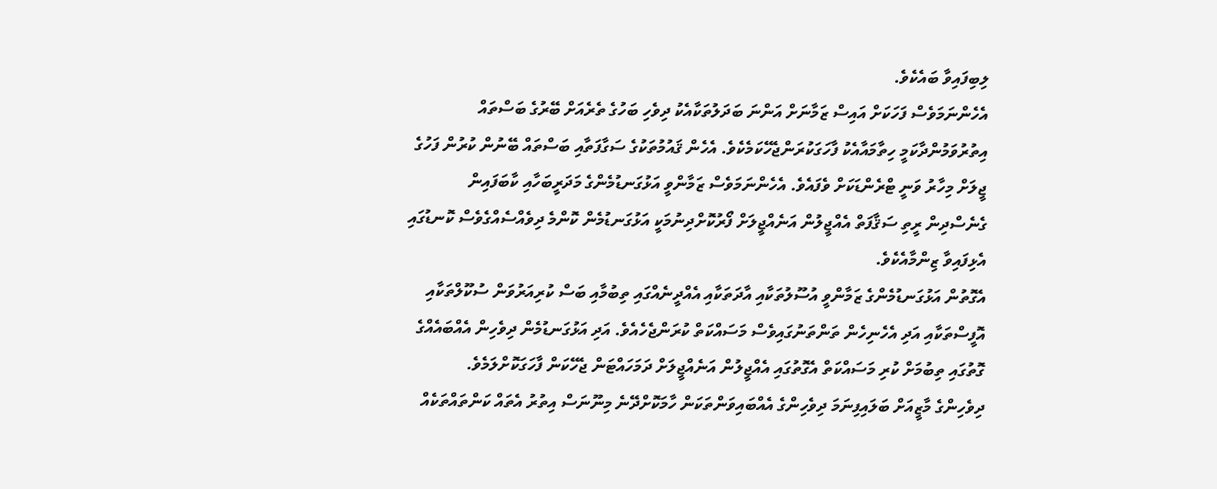ލިބިފައިވާ ބައެކެވެ.
އެހެންނަމަވެސް ފަހަކަށް އައިސް ޒަމާނަށް އަންނަ ބަދަލުތަކާއެކު ދިވެހި ބަހުގެ ތެރެއަށް ބޭރުގެ ބަސްތައް އިތުރުވަމުންދާކަމީ ހިތާމައާއެކު ފާހަގަކުރަންޖެހޭކަމެކެވެ. އެހެން ޤައުމުތަކުގެ ސަގާފަތާއި ބަސްތައް ބޭނުން ކުރުން ފަހުގެ ޖީލަށް މިހާރު ވަނީ ޓްރެންޑަކަށް ވެފައެވެ. އެހެންނަމަވެސް ޒަމާންވީ އަޅުގަނޑުމެންގެ މަދަރީބަހާއި ކާބަފައިން ގެނެސްދިން ރީތި ސަޤާފަތް އެއްޖީލުން އަނެއްޖީލަށް ފޯރުކޮށްދިނުމަކީ އަޅުގަނޑުމެން ކޮންމެ ދިވެއްސެއްގެވެސް ކޮނޑުގައި އެޅިފައިވާ ޒިންމާއެކެވެ.
އެގޮތުން އަޅުގަނޑުމެންގެ ޒަމާންވީ އުސޫލުތަކާއި އާދަތަކާއި އެއްދީނެއްގައި ތިބުމާއި ބަސް ކުރިއަރުވަން ސުކޫލްތަކާއި އޮފީސްތަކާއި އަދި އެހެނިހެން ތަންތަނުގައިވެސް މަސައްކަތް ކުރަންޖެހެއެވެ. އަދި އަޅުގަނޑުމެން ދިވެހިން އެއްބައެއްގެ ގޮތުގައި ތިބުމަށް ކުރި މަސައްކަތް އެގޮތުގައި އެއްޖީލުން އަނެއްޖީލަށް ދަމަހައްޓަން ޖެހޭކަން ފާހަގަކޮށްލަމެވެ.
ދިވެހިންގެ މާޒީއަށް ބަލައިފިނަމަ ދިވެހިންގެ އެއްބައިވަންތަކަން ހާމަކޮށްދޭނެ މިނޫނަސް އިތުރު އެތައް ކަންތައްތަކެއް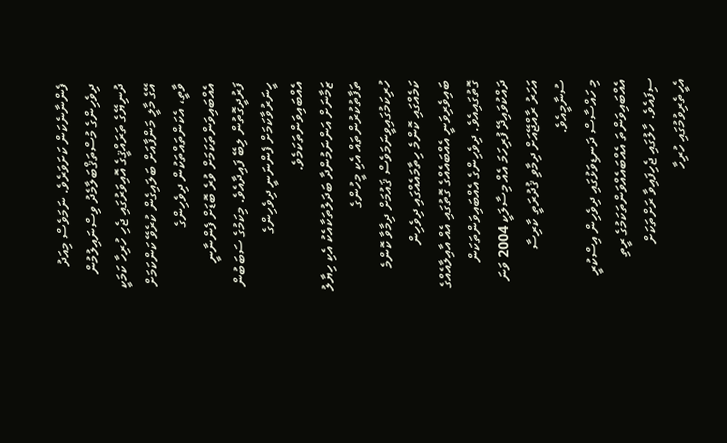ފެންނާނެކަން ކަށަވަރެވެ. ނަމަވެސް މިއަދު ދިވެހިންގެ މުސްތަޤްބަލާމެދު ވިސްނައިލުމުން ދުނިޔޭގެ ތަރައްޤީގެ އޮއިވަރުގައި ޖެހި ހުރިހާ ކަމަކީ އޭގެ މާލީ މަންފާއަށް ބަލައިގެން ކުރެވޭ ކަންކަމަށް ވާތީ، އެކަންތައްތަކުން ދިވެހިންގެ އެއްބައިވަންތަކަމަށް ވުރެ ބޮޑަށް ފެންނާނީ ފަރުދީގޮތުން ލިބޭ ފައިދާއެވެ. މިކަމުގެ ސަބަބުން ހީނަރުވާކަމަށް ފެންނަނީ ދިވެހިންގެ އެއްބައިވަންތަކަމެވެ.
ޒަމާނަށް އަންނަމުންދާ ބަދަލުތަކާއެކު އެކި ހިޔާލު ތަފާތުކުރުންތައް އެކި މީހުންގެ ހުރިކަމުގައިވީނަމަވެސް ޤައުމަށް ދިމާވާ ކޮންމެ ކަމެއްގައި ކޮންމެ ހިތާމައެއްގައި ދިވެހިން ބައިވެރިވަނީ އެއްބައެއްގެ ގޮތުގައި އެއް އާއިލާއެއްގެ ގޮތުގައިއެވެ. ދިވެހިންގެ އެއްބައިވަންތަކަން ދައްކުވައިދޭ ފުރިހަމަ އެއް މިސާލަކީ 2004 ވަނަ އަހަރު ރާއްޖޭއަށް ދިމާވި ޤުދުރަތީ ކާރިސާ ސުނާމީއެވެ.
މި ހައްސާސް ދަނޑިވަޅުގައި ދިވެހިން އިސްކުރީ އެއްބައިވަންތަ އެއްބައެއްވަންތަކަމުގެ ރީތި ސިފައެވެ. ހާލުގައި ޖެހިފައިވާ ރަށްތަކަށް އެހީތެރިވުމުގައި ހުރިހާ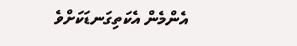އެންމެން އެކަތިގަނޑަކަށްވެ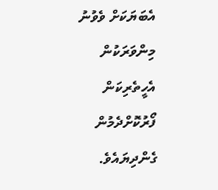އެބަޔަކަށް ވެވުނު މިންވަރަކުން އެހީތެރިކަން ފޯރުކޮށްދެމުން ގެންދިޔައެވެ.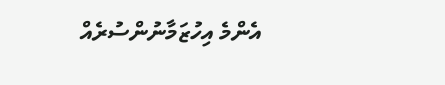އެންމެ އިހުޒަމާނުންސުރެއް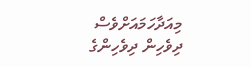މިއަދާހަމައަށްވެސް ދިވެހިން ދިވެހިންގެ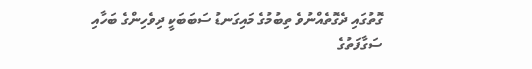ގޮތުގައި ދެގޮތެއްނުވެ ތިބުމުގެ މައިގަނޑު ސަބަބަކީ ދިވެހިންގެ ބަހާއި ސަގާފަތުގެ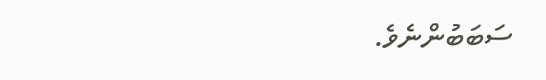ސަބަބުންނެވެ.